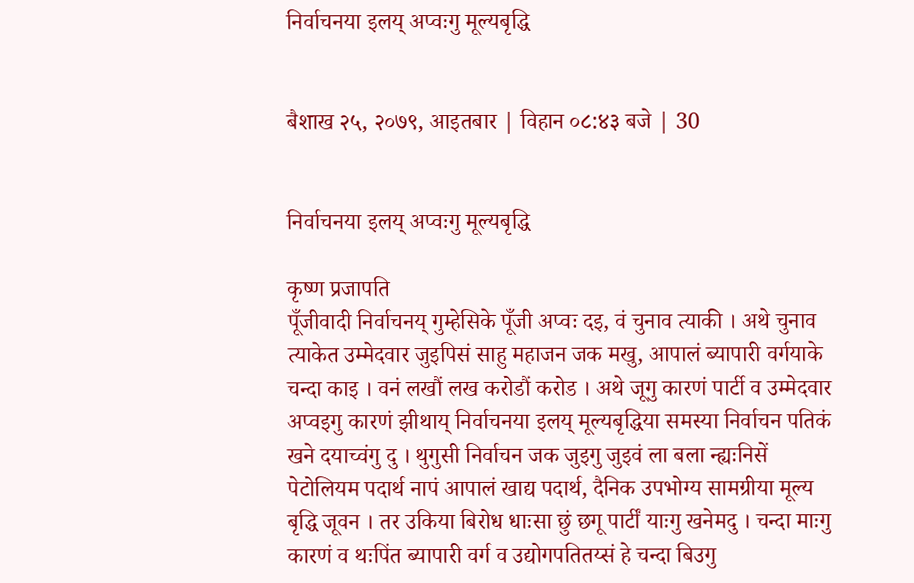निर्वाचनया इलय् अप्वःगु मूल्यबृद्धि


बैशाख २५, २०७९, आइतबार | विहान ०८:४३ बजे | 30


निर्वाचनया इलय् अप्वःगु मूल्यबृद्धि

कृष्ण प्रजापति
पूँजीवादी निर्वाचनय् गुम्हेसिके पूँजी अप्वः दइ, वं चुनाव त्याकी । अथे चुनाव त्याकेत उम्मेदवार जुइपिसं साहु महाजन जक मखु, आपालं ब्यापारी वर्गयाके चन्दा काइ । वनं लखौं लख करोडौं करोड । अथे जूगु कारणं पार्टी व उम्मेदवार अप्वइगु कारणं झीथाय् निर्वाचनया इलय् मूल्यबृद्धिया समस्या निर्वाचन पतिकं खने दयाच्वंगु दु । थुगुसी निर्वाचन जक जुइगु जुइवं ला बला न्ह्यःनिसें पेटोलियम पदार्थ नापं आपालं खाद्य पदार्थ, दैनिक उपभोग्य सामग्रीया मूल्य बृद्धि जूवन । तर उकिया बिरोध धाःसा छुं छगू पार्टीं याःगु खनेमदु । चन्दा माःगु कारणं व थःपिंत ब्यापारी वर्ग व उद्योगपतितय्सं हे चन्दा बिउगु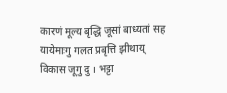कारणं मूल्य बृद्धि जूसां बाध्यतां सह यायेमाःगु गलत प्रबृत्ति झीथाय् विकास जूगु दु । भट्टा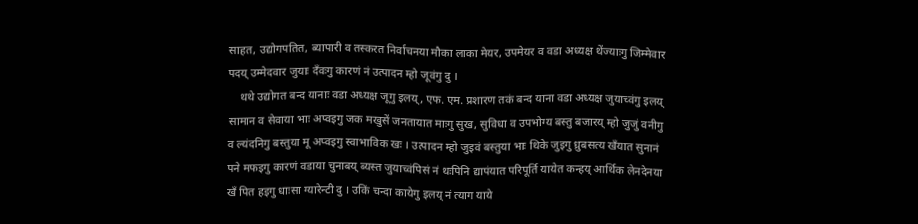साहत, उद्योगपतित, ब्यापारी व तस्करत निर्वाचनया मौका लाका मेयर, उपमेयर व वडा अध्यक्ष थेंज्याःगु जिम्मेवार पदय् उम्मेदवार जुयाः दँवःगु कारणं नं उत्पादन म्हो जूवंगु दु ।
    थथे उद्योगत बन्द यानाः वडा अध्यक्ष जूगु इलय्, एफ. एम. प्रशारण तकं बन्द याना वडा अध्यक्ष जुयाच्वंगु इलय् सामान व सेवाया भाः अप्वइगु जक मखुसें जनतायात माःगु सुख, सुविधा व उपभोग्य बस्तु बजारय् म्हो जुजुं वनीगु व ल्यंदनिगु बस्तुया मू अप्वइगु स्वाभाविक खः । उत्पादन म्हो जुइवं बस्तुया भाः थिके जुइगु ध्रुबसत्य खँयात सुनानं पने मफइगु कारणं वडाया चुनाबय् ब्यस्त जुयाच्वंपिसं नं थःपिनि द्यापंयात परिपूर्ति यायेत कन्हय् आर्थिक लेनदेनया खँ पित हइगु धाःसा ग्यारेन्टी दु । उकिं चन्दा कायेगु इलय् नं त्याग याये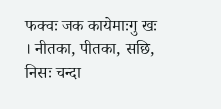फक्वः जक कायेमाःगु खः । नीतका, पीतका, सछि, निसः चन्दा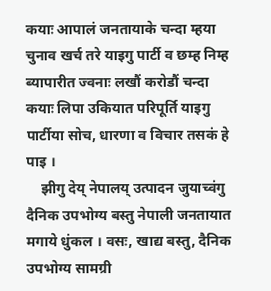कयाः आपालं जनतायाके चन्दा म्हया चुनाव खर्च तरे याइगु पार्टी व छम्ह निम्ह ब्यापारीत ज्वनाः लखौं करोडौं चन्दा कयाः लिपा उकियात परिपूर्ति याइगु पार्टीया सोच, धारणा व विचार तसकं हे पाइ ।
    झीगु देय् नेपालय् उत्पादन जुयाच्वंगु दैनिक उपभोग्य बस्तु नेपाली जनतायात मगाये धुंकल । वसः, खाद्य बस्तु, दैनिक उपभोग्य सामग्री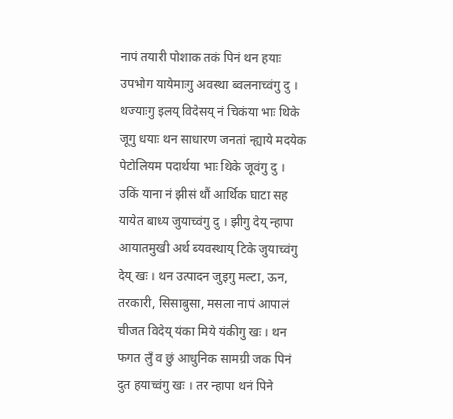नापं तयारी पोशाक तकं पिनं थन हयाः उपभोग यायेमाःगु अवस्था ब्वलनाच्वंगु दु । थज्याःगु इलय् विदेसय् नं चिकंया भाः थिके जूगु धयाः थन साधारण जनतां न्ह्याये मदयेक पेटोलियम पदार्थया भाः थिके जूवंगु दु । उकिं याना नं झीसं थौं आर्थिक घाटा सह यायेत बाध्य जुयाच्वंगु दु । झीगु देय् न्हापा आयातमुखी अर्थ ब्यवस्थाय् टिके जुयाच्वंगु देय् खः । थन उत्पादन जुइगु मल्टा, ऊन, तरकारी, सिसाबुसा, मसला नापं आपालं चीजत विदेय् यंका मिये यंकीगु खः । थन फगत लुँ व छुं आधुनिक सामग्री जक पिनं दुत हयाच्वंगु खः । तर न्हापा थनं पिने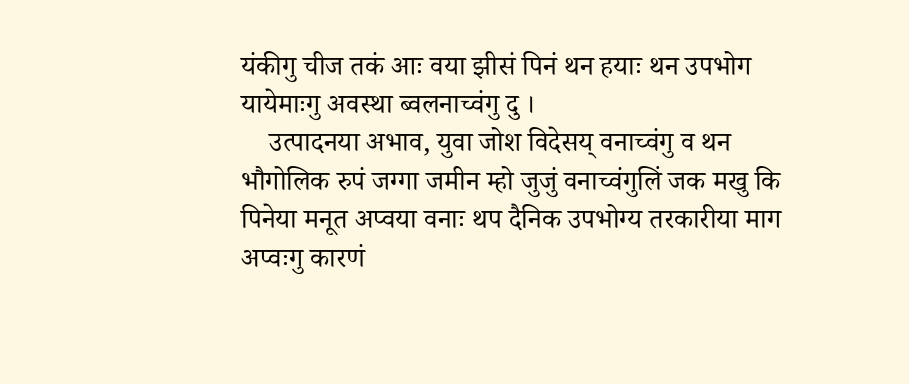यंकीगु चीज तकं आः वया झीसं पिनं थन हयाः थन उपभोग यायेमाःगु अवस्था ब्वलनाच्वंगु दु ।
    उत्पादनया अभाव, युवा जोश विदेसय् वनाच्वंगु व थन भौगोलिक रुपं जग्गा जमीन म्हो जुजुं वनाच्वंगुलिं जक मखु कि पिनेया मनूत अप्वया वनाः थप दैनिक उपभोग्य तरकारीया माग अप्वःगु कारणं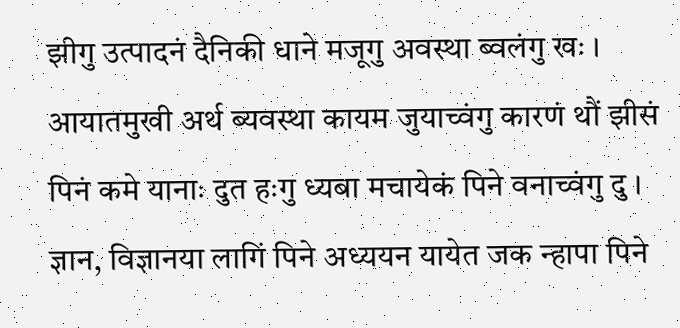झीगु उत्पादनं दैनिकी धाने मजूगु अवस्था ब्वलंगु खः । आयातमुखी अर्थ ब्यवस्था कायम जुयाच्वंगु कारणं थौं झीसं पिनं कमे यानाः दुत हःगु ध्यबा मचायेकं पिने वनाच्वंगु दु । ज्ञान, विज्ञानया लागिं पिने अध्ययन यायेत जक न्हापा पिने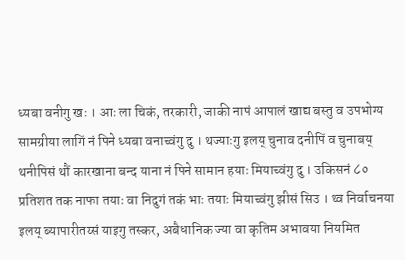ध्यबा वनीगु खः । आः ला चिकं, तरकारी, जाकी नापं आपालं खाद्य बस्तु व उपभोग्य सामग्रीया लागिं नं पिने ध्यबा वनाच्वंगु दु । थज्याःगु इलय् चुनाव दनीपिं व चुनाबय् थनीपिसं थौं कारखाना बन्द याना नं पिने सामान हयाः मियाच्वंगु दु । उकिसनं ८० प्रतिशत तक नाफा तयाः वा निदुगं तकं भाः तयाः मियाच्वंगु झीसं सिउ । थ्व निर्वाचनया इलय् ब्यापारीतय्सं याइगु तस्कर, अबैधानिक ज्या वा कृतिम अभावया नियमित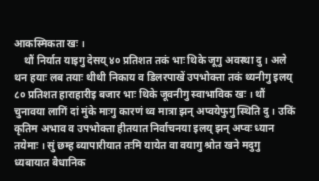आकस्मिकता खः ।
    थौं निर्यात याइगु देसय् ४० प्रतिशत तकं भाः थिके जूगु अवस्था दु । अले थन हयाः लब तयाः थीथी निकाय व डिलरपाखें उपभोक्ता तकं थ्यनीगु इलय् ८० प्रतिशत हाराहारीइ बजार भाः थिके जूवनीगु स्वाभाविक खः । थौं चुनावया लागिं दां मुंके माःगु कारणं थ्व मात्रा झन् अप्वयेफुगु स्थिति दु । उकिं कृतिम अभाव व उपभोक्ता हीतयात निर्वाचनया इलय् झन् अप्वः ध्यान तयेमाः । सुं छम्ह ब्यापारीयात तःमि यायेत वा वयागु श्रोत खने मदुगु ध्यबायात बैधानिक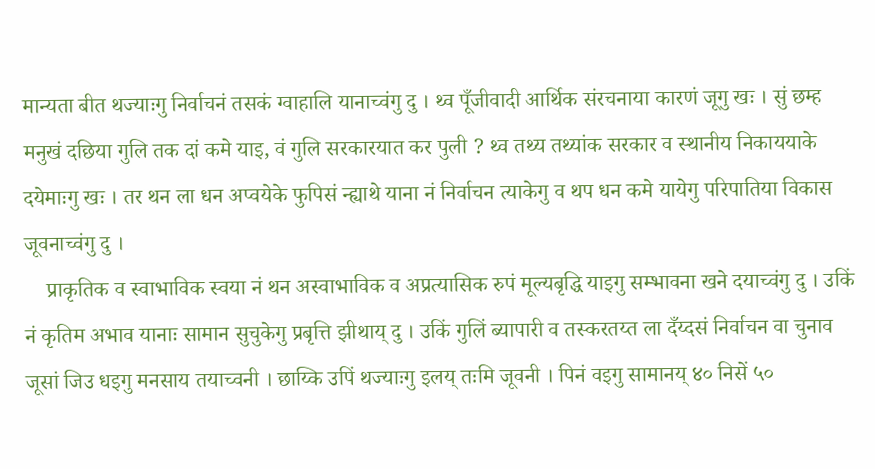मान्यता बीत थज्याःगु निर्वाचनं तसकं ग्वाहालि यानाच्वंगु दु । थ्व पूँजीवादी आर्थिक संरचनाया कारणं जूगु खः । सुं छम्ह मनुखं दछिया गुलि तक दां कमे याइ, वं गुलि सरकारयात कर पुली ? थ्व तथ्य तथ्यांक सरकार व स्थानीय निकाययाके दयेमाःगु खः । तर थन ला धन अप्वयेके फुपिसं न्ह्याथे याना नं निर्वाचन त्याकेगु व थप धन कमे यायेगु परिपातिया विकास जूवनाच्वंगु दु ।
    प्राकृतिक व स्वाभाविक स्वया नं थन अस्वाभाविक व अप्रत्यासिक रुपं मूल्यबृद्धि याइगु सम्भावना खने दयाच्वंगु दु । उकिं नं कृतिम अभाव यानाः सामान सुचुकेगु प्रबृत्ति झीथाय् दु । उकिं गुलिं ब्यापारी व तस्करतय्त ला दँय्दसं निर्वाचन वा चुनाव जूसां जिउ धइगु मनसाय तयाच्वनी । छाय्कि उपिं थज्याःगु इलय् तःमि जूवनी । पिनं वइगु सामानय् ४० निसें ५०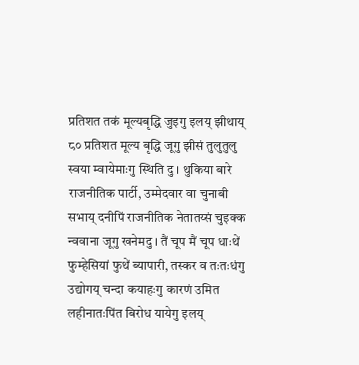प्रतिशत तकं मूल्यबृद्धि जुइगु इलय् झीथाय् ८० प्रतिशत मूल्य बृद्धि जूगु झीसं तुलुतुलु स्वया म्वायेमाःगु स्थिति दु । थुकिया बारे राजनीतिक पार्टी, उम्मेदवार वा चुनाबी सभाय् दनीपिं राजनीतिक नेतातय्सं चुइक्क न्ववाना जूगु खनेमदु । तैं चूप मैं चूप धाःथें फुम्हेसियां फुथें ब्यापारी, तस्कर व तःतःधंगु उद्योगय् चन्दा कयाहःगु कारणं उमित लहीनातःपिंत बिरोध यायेगु इलय्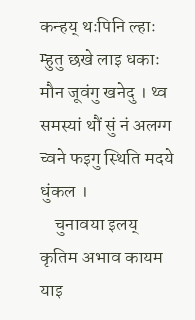कन्हय् थःपिनि ल्हाः म्हुतु छखे लाइ धकाः मौन जूवंगु खनेदु । थ्व समस्यां थौं सुं नं अलग्ग च्वने फइगु स्थिति मदये धुंकल ।
    चुनावया इलय् कृतिम अभाव कायम याइ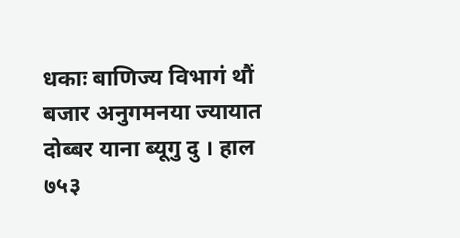धकाः बाणिज्य विभागं थौं बजार अनुगमनया ज्यायात दोब्बर याना ब्यूगु दु । हाल ७५३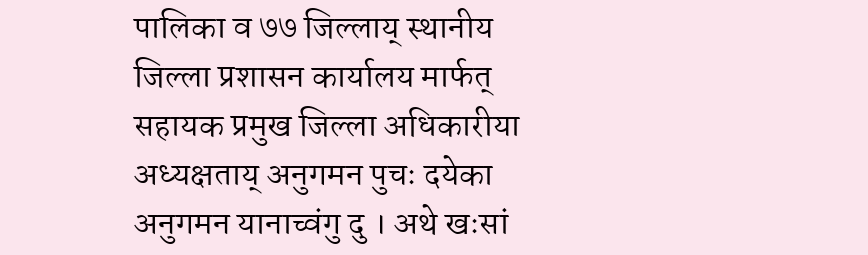पालिका व ७७ जिल्लाय् स्थानीय जिल्ला प्रशासन कार्यालय मार्फत् सहायक प्रमुख जिल्ला अधिकारीया अध्यक्षताय् अनुगमन पुचः दयेका अनुगमन यानाच्वंगु दु । अथे खःसां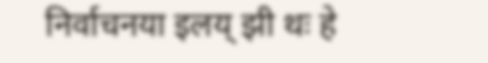निर्वाचनया इलय् झी थः हे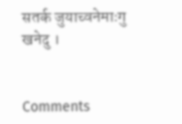सतर्क जुयाच्वनेमाःगु खनेदु ।


Comments